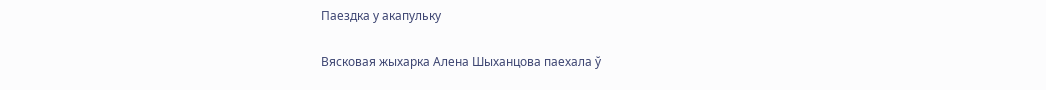Паездка у акапульку

Вясковая жыхарка Алена Шыханцова паехала ў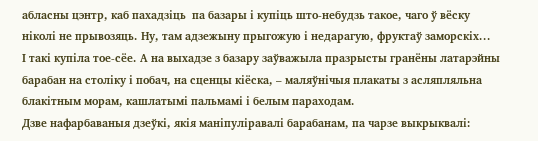абласны цэнтр, каб пахадзіць  па базары і купіць што-небудзь такое, чаго ў вёску ніколі не прывозяць. Ну, там адзежыну прыгожую і недарагую, фруктаў заморскіх...
І такі купіла тое-сёе. А на выхадзе з базару заўважыла празрысты гранёны латарэйны барабан на століку і побач, на сценцы кіёска, – маляўнічыя плакаты з асляпляльна блакітным морам, кашлатымі пальмамі і белым параходам.
Дзве нафарбаваныя дзеўкі, якія маніпуліравалі барабанам, па чарзе выкрыквалі: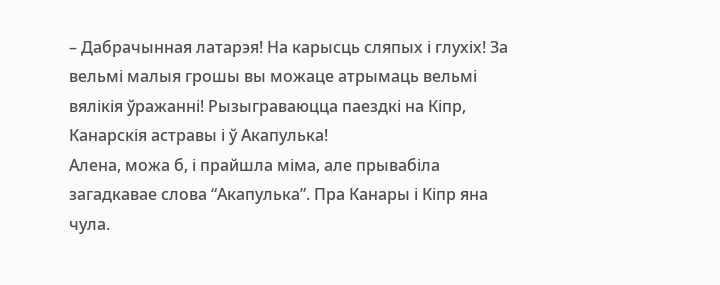– Дабрачынная латарэя! На карысць сляпых і глухіх! За вельмі малыя грошы вы можаце атрымаць вельмі вялікія ўражанні! Рызыграваюцца паездкі на Кіпр, Канарскія астравы і ў Акапулька!
Алена, можа б, і прайшла міма, але прывабіла загадкавае слова “Акапулька”. Пра Канары і Кіпр яна чула.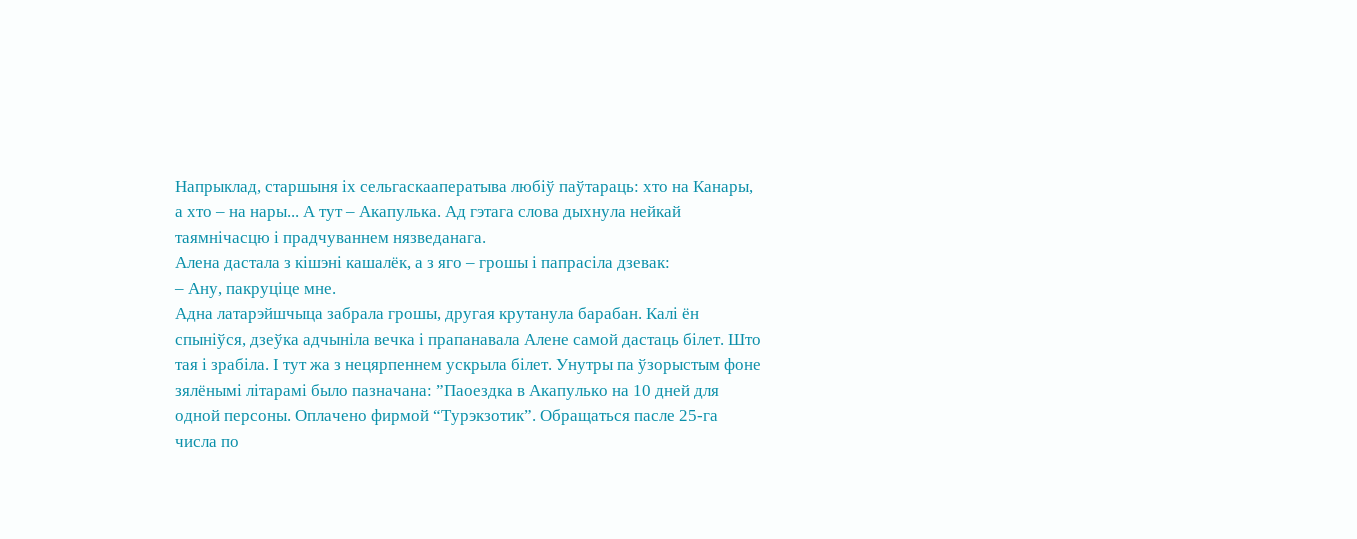Напрыклад, старшыня іх сельгаскааператыва любіў паўтараць: хто на Канары, а хто – на нары... А тут – Акапулька. Ад гэтага слова дыхнула нейкай таямнічасцю і прадчуваннем нязведанага.
Алена дастала з кішэні кашалёк, а з яго – грошы і папрасіла дзевак:
– Ану, пакруціце мне.
Адна латарэйшчыца забрала грошы, другая крутанула барабан. Калі ён спыніўся, дзеўка адчыніла вечка і прапанавала Алене самой дастаць білет. Што тая і зрабіла. І тут жа з нецярпеннем ускрыла білет. Унутры па ўзорыстым фоне зялёнымі літарамі было пазначана: ”Паоездка в Акапулько на 10 дней для одной персоны. Оплачено фирмой “Турэкзотик”. Обращаться пасле 25-га числа по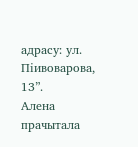адрасу: ул. Піивоварова, 13”.
Алена прачытала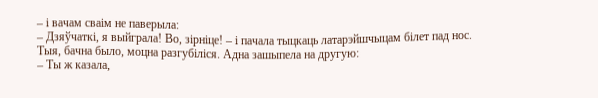– і вачам сваім не паверыла:
– Дзяўчаткі, я выйграла! Во, зірніце! – і пачала тыцкаць латарэйшчыцам білет пад нос.
Тыя, бачна было, моцна разгубіліся. Адна зашыпела на другую:
– Ты ж казала,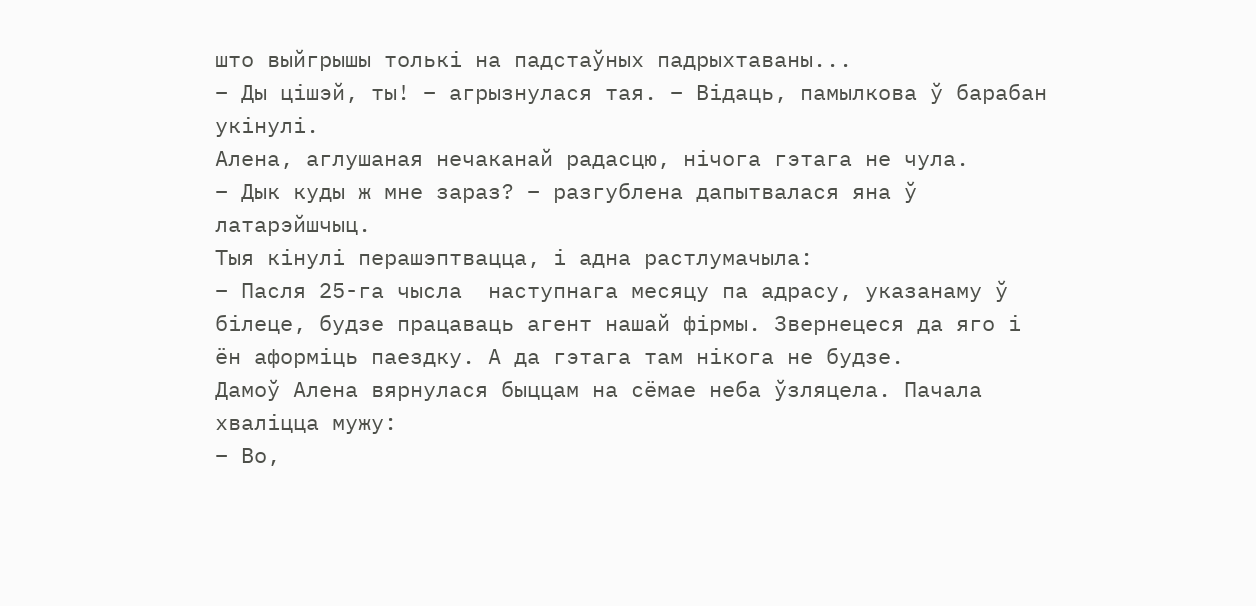што выйгрышы толькі на падстаўных падрыхтаваны...
– Ды цішэй, ты! – агрызнулася тая. – Відаць, памылкова ў барабан укінулі.
Алена, аглушаная нечаканай радасцю, нічога гэтага не чула.
– Дык куды ж мне зараз? – разгублена дапытвалася яна ў латарэйшчыц.
Тыя кінулі перашэптвацца, і адна растлумачыла:
– Пасля 25-га чысла  наступнага месяцу па адрасу, указанаму ў білеце, будзе працаваць агент нашай фірмы. Звернецеся да яго і ён аформіць паездку. А да гэтага там нікога не будзе.
Дамоў Алена вярнулася быццам на сёмае неба ўзляцела. Пачала хваліцца мужу:
– Во,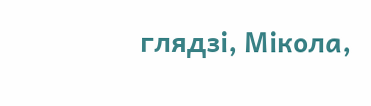глядзі, Мікола,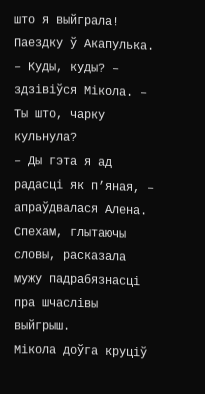што я выйграла! Паездку ў Акапулька.
– Куды, куды? – здзівіўся Мікола. – Ты што, чарку кульнула?
– Ды гэта я ад радасці як п’яная, – апраўдвалася Алена.
Спехам, глытаючы словы, расказала мужу падрабязнасці пра шчаслівы выйгрыш.
Мікола доўга круціў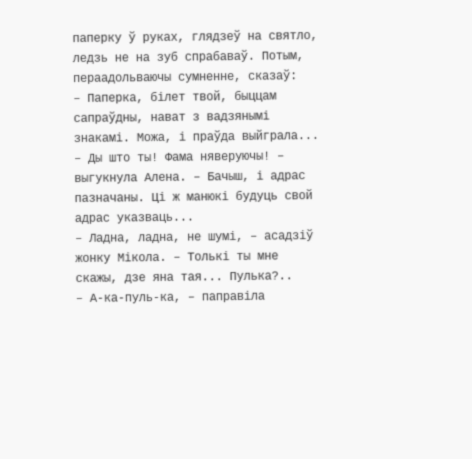паперку ў руках, глядзеў на святло, ледзь не на зуб спрабаваў. Потым, пераадольваючы сумненне, сказаў:
– Паперка, білет твой, быццам сапраўдны, нават з вадзянымі знакамі. Можа, і праўда выйграла...
– Ды што ты! Фама няверуючы! – выгукнула Алена. – Бачыш, і адрас пазначаны. Ці ж манюкі будуць свой адрас указваць...
– Ладна, ладна, не шумі, – асадзіў жонку Мікола. – Толькі ты мне скажы, дзе яна тая... Пулька?..
– А-ка-пуль-ка, – паправіла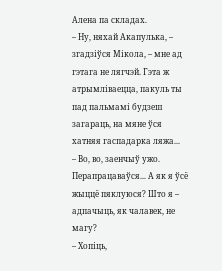Алена па складах.
– Ну, няхай Акапулька, – згадзіўся Мікола, – мне ад гэтага не лягчэй. Гэта ж атрымліваецца, пакуль ты пад пальмамі будзеш загараць, на мяне ўся хатняя гаспадарка ляжа...
– Во, во, заенчыў ужо. Перапрацаваўся... А як я ўсё жыццё пяклуюся? Што я – адпачыць, як чалавек, не магу?
– Хопіць,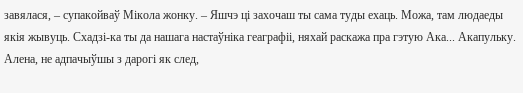завялася, – супакойваў Мікола жонку. – Яшчэ ці захочаш ты сама туды ехаць. Можа, там людаеды якія жывуць. Схадзі-ка ты да нашага настаўніка геаграфіі, няхай раскажа пра гэтую Ака... Акапульку.
Алена, не адпачыўшы з дарогі як след,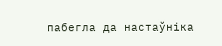пабегла да настаўніка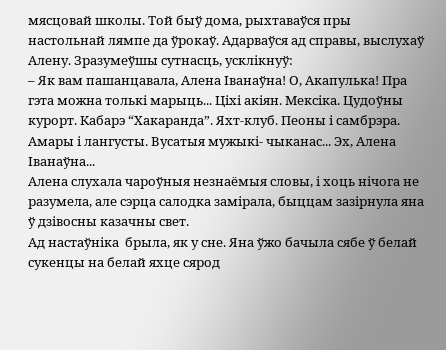мясцовай школы. Той быў дома, рыхтаваўся пры настольнай лямпе да ўрокаў. Адарваўся ад справы, выслухаў Алену. Зразумеўшы сутнасць, усклікнуў:
– Як вам пашанцавала, Алена Іванаўна! О, Акапулька! Пра гэта можна толькі марыць... Ціхі акіян. Мексіка. Цудоўны курорт. Кабарэ “Хакаранда”. Яхт-клуб. Пеоны і самбрэра. Амары і лангусты. Вусатыя мужыкі- чыканас... Эх, Алена Іванаўна...
Алена слухала чароўныя незнаёмыя словы, і хоць нічога не разумела, але сэрца салодка замірала, быццам зазірнула яна ў дзівосны казачны свет.
Ад настаўніка  брыла, як у сне. Яна ўжо бачыла сябе ў белай сукенцы на белай яхце сярод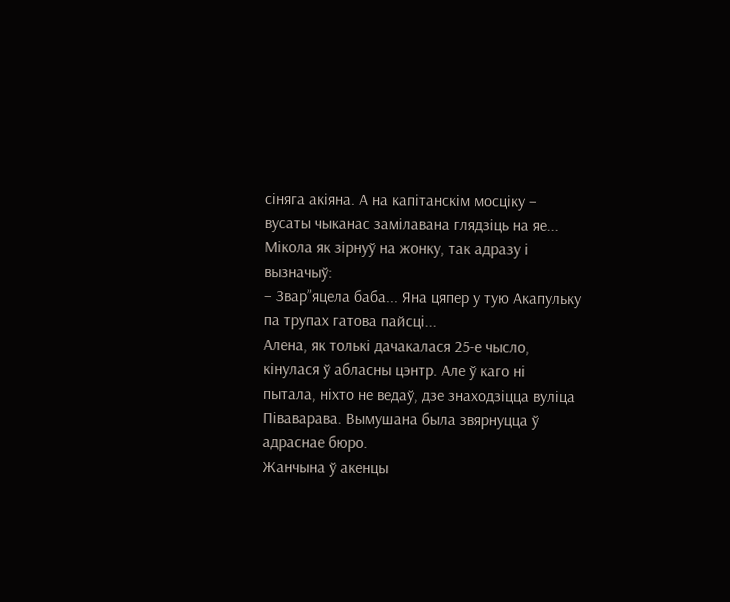сіняга акіяна. А на капітанскім мосціку – вусаты чыканас замілавана глядзіць на яе...
Мікола як зірнуў на жонку, так адразу і вызначыў:
– Звар”яцела баба... Яна цяпер у тую Акапульку па трупах гатова пайсці...
Алена, як толькі дачакалася 25-е чысло, кінулася ў абласны цэнтр. Але ў каго ні пытала, ніхто не ведаў, дзе знаходзіцца вуліца Піваварава. Вымушана была звярнуцца ў адраснае бюро.
Жанчына ў акенцы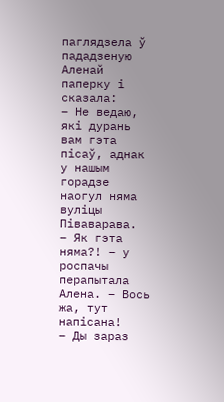паглядзела ў пададзеную Аленай паперку і сказала:
– Не ведаю, які дурань вам гэта пісаў, аднак у нашым горадзе наогул няма вуліцы Піваварава.
– Як гэта няма?! – у роспачы перапытала Алена. – Вось жа, тут напісана!
– Ды зараз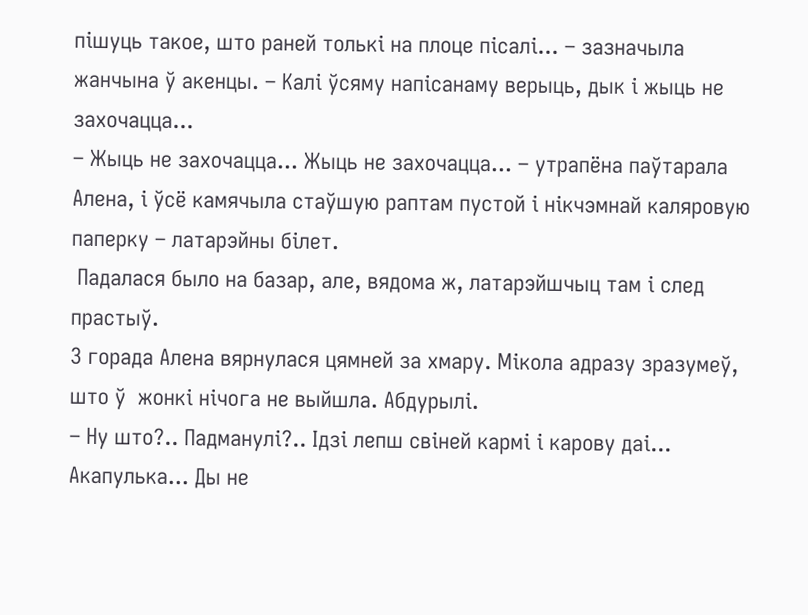пішуць такое, што раней толькі на плоце пісалі... – зазначыла жанчына ў акенцы. – Калі ўсяму напісанаму верыць, дык і жыць не захочацца...
– Жыць не захочацца... Жыць не захочацца... – утрапёна паўтарала Алена, і ўсё камячыла стаўшую раптам пустой і нікчэмнай каляровую паперку – латарэйны білет.
 Падалася было на базар, але, вядома ж, латарэйшчыц там і след прастыў.
З горада Алена вярнулася цямней за хмару. Мікола адразу зразумеў, што ў  жонкі нічога не выйшла. Абдурылі.
– Ну што?.. Падманулі?.. Ідзі лепш свіней кармі і карову даі... Акапулька... Ды не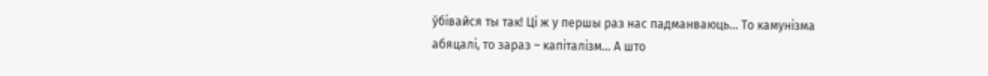ўбівайся ты так! Ці ж у першы раз нас падманваюць… То камунізма абяцалі, то зараз – капіталізм… А што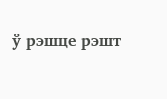ў рэшце рэшт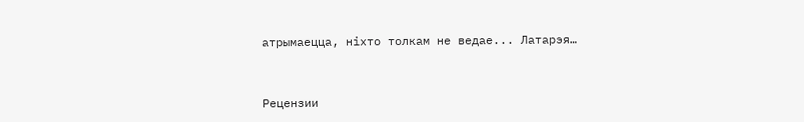атрымаецца, ніхто толкам не ведае... Латарэя…


Рецензии